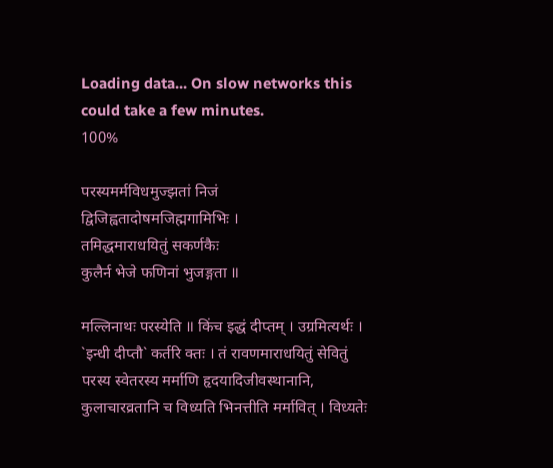Loading data... On slow networks this could take a few minutes.
100%

परस्यमर्मविधमुज्झतां निजं
द्विजिह्वतादोषमजिह्मगामिभिः ।
तमिद्धमाराधयितुं सकर्णकैः
कुलैर्न भेजे फणिनां भुजङ्गता ॥

मल्लिनाथः परस्येति ॥ किंच इद्धं दीप्तम् । उग्रमित्यर्थः । `इन्धी दीप्तौ` कर्तरि क्तः । तं रावणमाराधयितुं सेवितुं परस्य स्वेतरस्य मर्माणि हृदयादिजीवस्थानानि, कुलाचारव्रतानि च विध्यति भिनत्तीति मर्मावित् । विध्यतेः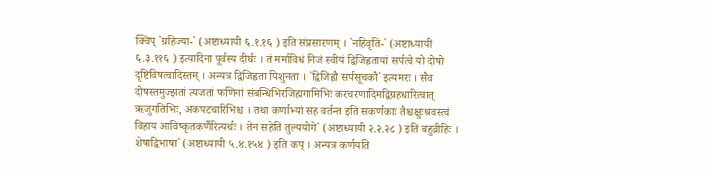क्विप् `ग्रहिज्या-` (अष्टाध्यायी ६.१.१६ ) इति संप्रसारणम् । `नहिवृति-` (अष्टाध्यायी ६.३.११६ ) इत्यादिना पूर्वस्य दीर्घः । तं मर्माविधं निजं स्वीयं द्विजिह्वतायां सर्पत्वे यो दोषो दृष्टिविषत्वादिस्तम् । अन्यत्र द्विजिह्वता पिशुनता । `द्विजिह्वौ सर्पसूचकौ` इत्यमरः । सैव दोषस्तमुज्झतां त्यजतां फणिनां संबन्धिभिरजिह्मगामिभिः करचरणादिमद्विग्रहधारित्वात् ऋजुगतिभिः, अकपटचारिभिश्च । तथा कर्णाभ्यां सह वर्तन्त इति सकर्णकाः तैश्चक्षुःश्रवस्त्वं विहाय आविष्कृतकर्णैरित्यर्थः । तेन सहेति तुल्ययोगे` (अष्टाध्यायी २.२.२८ ) इति बहुव्रीहिः । शेषाद्विभाषा` (अष्टाध्यायी ५.४.१५४ ) इति कप् । अन्यत्र कर्णयति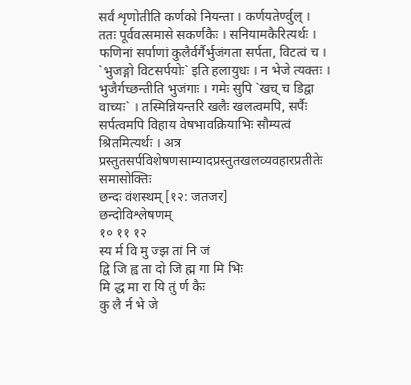सर्वं शृणोतीति कर्णको नियन्ता । कर्णयतेर्ण्वुल् । ततः पूर्ववत्समासे सकर्णकैः । सनियामकैरित्यर्थः । फणिनां सर्पाणां कुलैर्वर्गैर्भुजंगता सर्पता, विटत्वं च । `भुजङ्गो विटसर्पयोः` इति हलायुधः । न भेजे त्यक्तः । भुजैर्गच्छन्तीति भुजंगाः । गमेः सुपि `खच् च डिद्वा वाच्यः` । तस्मिन्नियन्तरि खलैः खलत्वमपि, सर्पैः सर्पत्वमपि विहाय वेषभावक्रियाभिः सौम्यत्वं श्रितमित्यर्थः । अत्र प्रस्तुतसर्पविशेषणसाम्यादप्रस्तुतखलव्यवहारप्रतीतेः समासोक्तिः
छन्दः वंशस्थम् [१२: जतजर]
छन्दोविश्लेषणम्
१० ११ १२
स्य र्म वि मु ज्झ तां नि जं
द्वि जि ह्व ता दो जि ह्म गा मि भिः
मि द्ध मा रा यि तुं र्ण कैः
कु लै र्न भे जे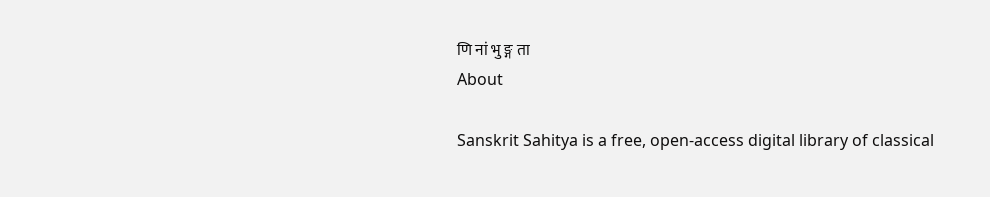णि नां भु ङ्ग ता
About

Sanskrit Sahitya is a free, open-access digital library of classical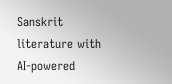Sanskrit literature with AI-powered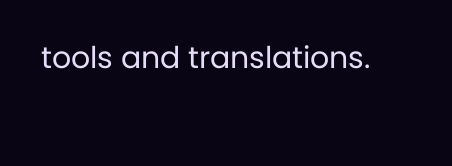tools and translations.